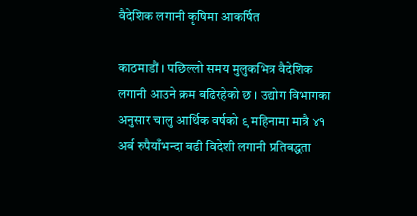वैदेशिक लगानी कृषिमा आकर्षित

काठमाडौं । पछिल्लो समय मुलुकभित्र वैदेशिक लगानी आउने क्रम बढिरहेको छ । उद्योग विभागका अनुसार चालु आर्थिक वर्षको ९ महिनामा मात्रै ४१ अर्ब रुपैयाँभन्दा बढी विदेशी लगानी प्रतिबद्धता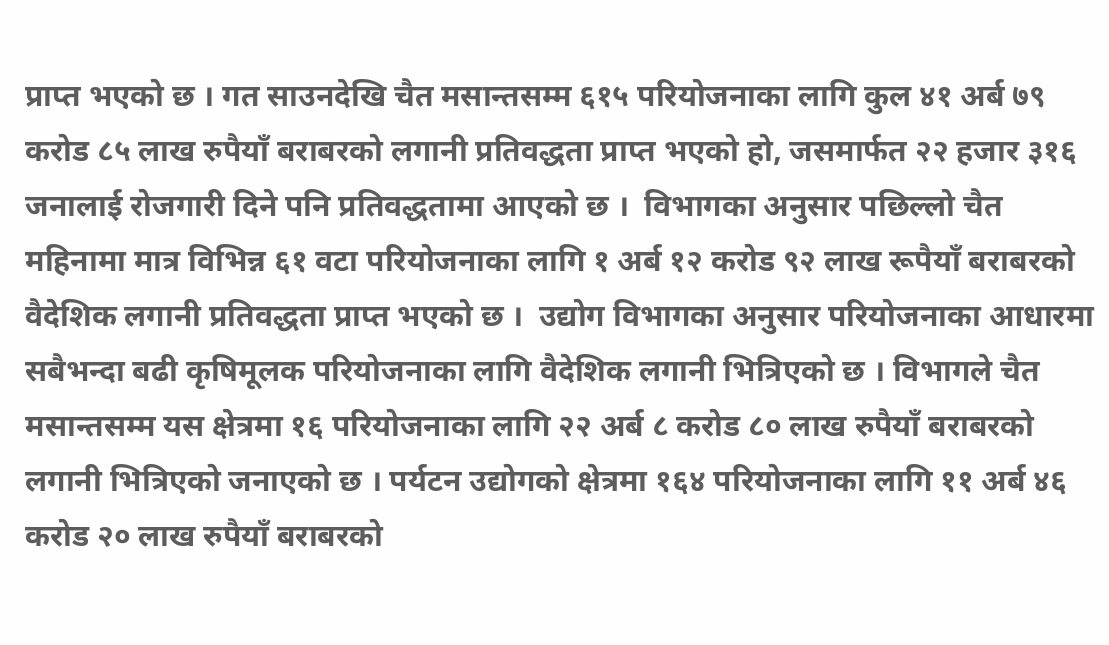प्राप्त भएको छ । गत साउनदेखि चैत मसान्तसम्म ६१५ परियोजनाका लागि कुल ४१ अर्ब ७९ करोड ८५ लाख रुपैयाँ बराबरको लगानी प्रतिवद्धता प्राप्त भएको हो, जसमार्फत २२ हजार ३१६ जनालाई रोजगारी दिने पनि प्रतिवद्धतामा आएको छ ।  विभागका अनुसार पछिल्लो चैत महिनामा मात्र विभिन्न ६१ वटा परियोजनाका लागि १ अर्ब १२ करोड ९२ लाख रूपैयाँ बराबरको वैदेशिक लगानी प्रतिवद्धता प्राप्त भएको छ ।  उद्योग विभागका अनुसार परियोजनाका आधारमा सबैभन्दा बढी कृषिमूलक परियोजनाका लागि वैदेशिक लगानी भित्रिएको छ । विभागले चैत मसान्तसम्म यस क्षेत्रमा १६ परियोजनाका लागि २२ अर्ब ८ करोड ८० लाख रुपैयाँ बराबरको लगानी भित्रिएको जनाएको छ । पर्यटन उद्योगको क्षेत्रमा १६४ परियोजनाका लागि ११ अर्ब ४६ करोड २० लाख रुपैयाँ बराबरको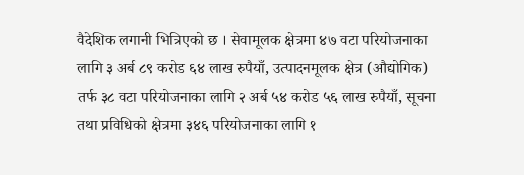वैदेशिक लगानी भित्रिएको छ । सेवामूलक क्षेत्रमा ४७ वटा परियोजनाका लागि ३ अर्ब ८९ करोड ६४ लाख रुपैयाँ, उत्पादनमूलक क्षेत्र (औद्योगिक) तर्फ ३८ वटा परियोजनाका लागि २ अर्ब ५४ करोड ५६ लाख रुपैयाँ, सूचना तथा प्रविधिको क्षेत्रमा ३४६ परियोजनाका लागि १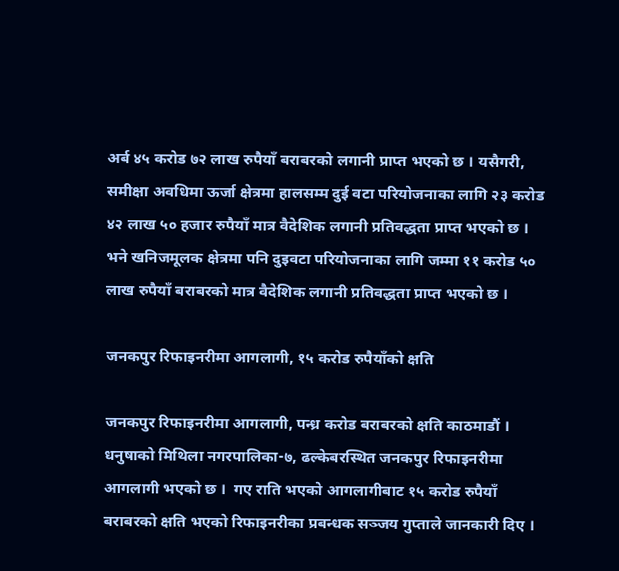अर्ब ४५ करोड ७२ लाख रुपैयाँ बराबरको लगानी प्राप्त भएको छ । यसैगरी, समीक्षा अवधिमा ऊर्जा क्षेत्रमा हालसम्म दुई वटा परियोजनाका लागि २३ करोड ४२ लाख ५० हजार रुपैयाँ मात्र वैदेशिक लगानी प्रतिवद्धता प्राप्त भएको छ । भने खनिजमूलक क्षेत्रमा पनि दुइवटा परियोजनाका लागि जम्मा ११ करोड ५० लाख रुपैयाँ बराबरको मात्र वैदेशिक लगानी प्रतिवद्धता प्राप्त भएको छ ।

जनकपुर रिफाइनरीमा आगलागी, १५ करोड रुपैयाँको क्षति

जनकपुर रिफाइनरीमा आगलागी, पन्ध्र करोड बराबरको क्षति काठमाडौं । धनुषाको मिथिला नगरपालिका-७, ढल्केबरस्थित जनकपुर रिफाइनरीमा आगलागी भएको छ ।  गए राति भएको आगलागीबाट १५ करोड रुपैयाँ बराबरको क्षति भएको रिफाइनरीका प्रबन्धक सञ्जय गुप्ताले जानकारी दिए ।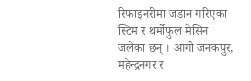रिफाइनरीमा जडान गरिएका स्टिम र थर्मोफुल मेसिन जलेका छन् । आगो जनकपुर, महेन्द्रनगर र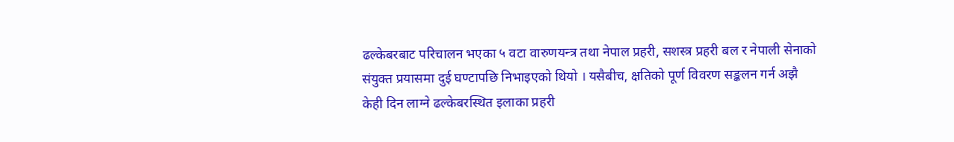ढल्केबरबाट परिचालन भएका ५ वटा वारुणयन्त्र तथा नेपाल प्रहरी, सशस्त्र प्रहरी बल र नेपाली सेनाको संयुक्त प्रयासमा दुई घण्टापछि निभाइएको थियो । यसैबीच, क्षतिको पूर्ण विवरण सङ्कलन गर्न अझै केही दिन लाग्ने ढल्केबरस्थित इलाका प्रहरी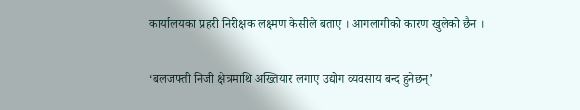कार्यालयका प्रहरी निरीक्षक लक्ष्मण केसीले बताए । आगलागीको कारण खुलेको छैन ।

‘बलजफ्ती निजी क्षेत्रमाथि अख्तियार लगाए उद्योग व्यवसाय बन्द हुनेछन्’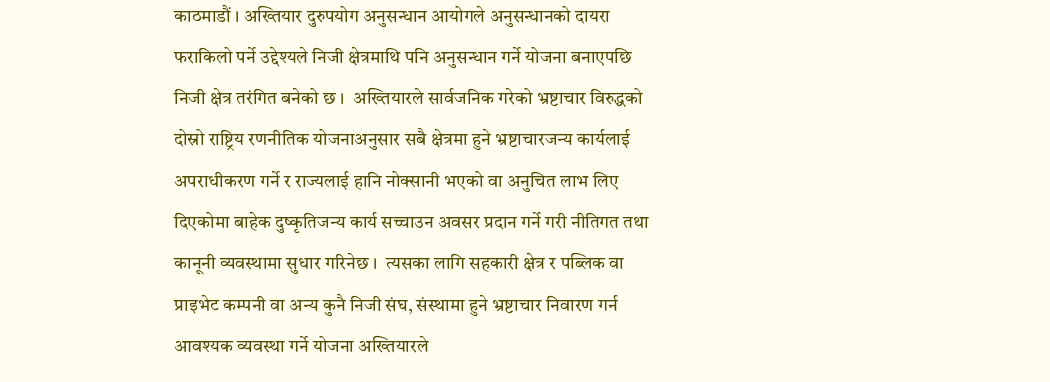काठमाडौं । अख्तियार दुरुपयोग अनुसन्धान आयोगले अनुसन्धानको दायरा फराकिलो पर्ने उद्देश्यले निजी क्षेत्रमाथि पनि अनुसन्धान गर्ने योजना बनाएपछि निजी क्षेत्र तरंगित बनेको छ ।  अख्तियारले सार्वजनिक गरेको भ्रष्टाचार विरुद्धको दोस्रो राष्ट्रिय रणनीतिक योजनाअनुसार सबै क्षेत्रमा हुने भ्रष्टाचारजन्य कार्यलाई अपराधीकरण गर्ने र राज्यलाई हानि नोक्सानी भएको वा अनुचित लाभ लिए दिएकोमा बाहेक दुष्कृतिजन्य कार्य सच्चाउन अवसर प्रदान गर्ने गरी नीतिगत तथा कानूनी व्यवस्थामा सुधार गरिनेछ ।  त्यसका लागि सहकारी क्षेत्र र पब्लिक वा प्राइभेट कम्पनी वा अन्य कुनै निजी संघ, संस्थामा हुने भ्रष्टाचार निवारण गर्न आवश्यक व्यवस्था गर्ने योजना अख्तियारले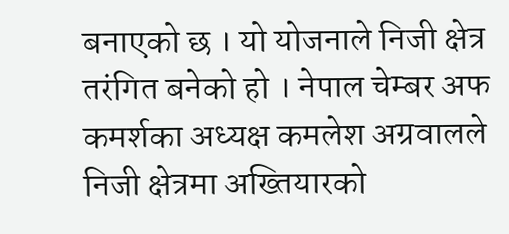बनाएको छ । यो योजनाले निजी क्षेत्र तरंगित बनेको हो । नेपाल चेम्बर अफ कमर्शका अध्यक्ष कमलेश अग्रवालले निजी क्षेत्रमा अख्तियारको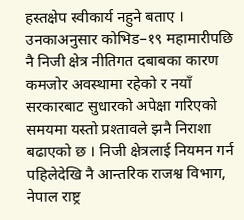हस्तक्षेप स्वीकार्य नहुने बताए । उनकाअनुसार कोभिड–१९ महामारीपछि नै निजी क्षेत्र नीतिगत दबाबका कारण कमजोर अवस्थामा रहेको र नयाँ सरकारबाट सुधारको अपेक्षा गरिएको समयमा यस्तो प्रश्तावले झनै निराशा बढाएको छ । निजी क्षेत्रलाई नियमन गर्न पहिलेदेखि नै आन्तरिक राजश्व विभाग, नेपाल राष्ट्र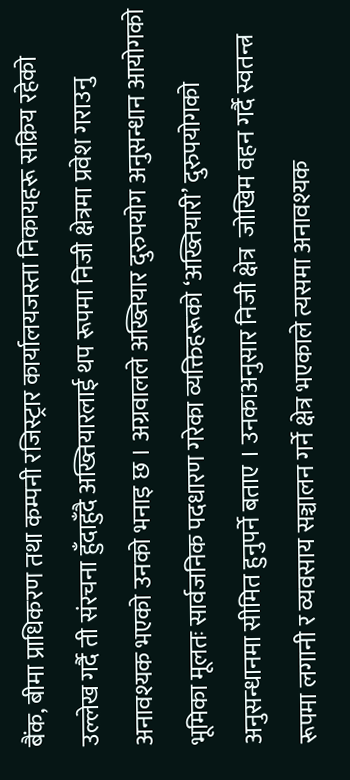बैंक, बीमा प्राधिकरण तथा कम्पनी रजिस्ट्रार कार्यालयजस्ता निकायहरू सक्रिय रहेको उल्लेख गर्दै ती संरचना हुँदाहुँदै अख्तियारलाई थप रूपमा निजी क्षेत्रमा प्रवेश गराउनु अनावश्यक भएको उनको भनाइ छ । अग्रवालले अख्तियार दुरुपयोग अनुसन्धान आयोगको भूमिका मूलतः सार्वजनिक पदधारण गरेका व्यक्तिहरूको ‘अख्तियारी’ दुरुपयोगको अनुसन्धानमा सीमित हुनुपर्ने बताए । उनकाअनुसार निजी क्षेत्र  जोखिम वहन गर्दै स्वतन्त्र रूपमा लगानी र व्यवसाय सञ्चालन गर्ने क्षेत्र भएकाले त्यसमा अनावश्यक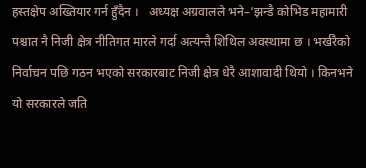हस्तक्षेप अख्तियार गर्न हुँदैन ।   अध्यक्ष अग्रवालले भने–‘झन्डै कोभिड महामारी पश्चात नै निजी क्षेत्र नीतिगत मारले गर्दा अत्यन्तै शिथिल अवस्थामा छ । भर्खरैको निर्वाचन पछि गठन भएको सरकारबाट निजी क्षेत्र धेरै आशावादी थियो । किनभने यो सरकारले जति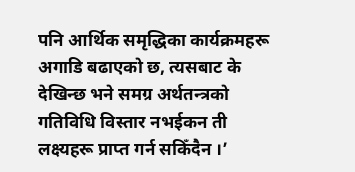पनि आर्थिक समृद्धिका कार्यक्रमहरू अगाडि बढाएको छ, त्यसबाट के देखिन्छ भने समग्र अर्थतन्त्रको गतिविधि विस्तार नभईकन ती लक्ष्यहरू प्राप्त गर्न सकिँदैन ।’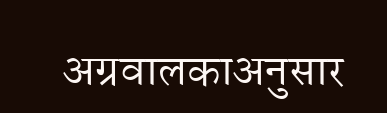अग्रवालकाअनुसार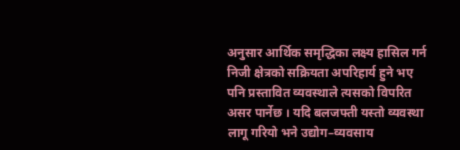अनुसार आर्थिक समृद्धिका लक्ष्य हासिल गर्न निजी क्षेत्रको सक्रियता अपरिहार्य हुने भए पनि प्रस्तावित व्यवस्थाले त्यसको विपरित असर पार्नेछ । यदि बलजफ्ती यस्तो व्यवस्था लागू गरियो भने उद्योग–व्यवसाय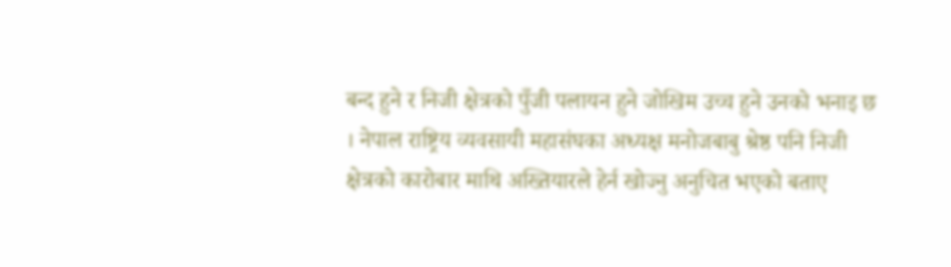बन्द हुने र निजी क्षेत्रको पुँजी पलायन हुने जोखिम उच्च हुने उनको भनाइ छ । नेपाल राष्ट्रिय व्यवसायी महासंघका अध्यक्ष मनोजबाबु श्रेष्ठ पनि निजी क्षेत्रको कारोबार माथि अख्तियारले हेर्न खोज्नु अनुचित भएको बताए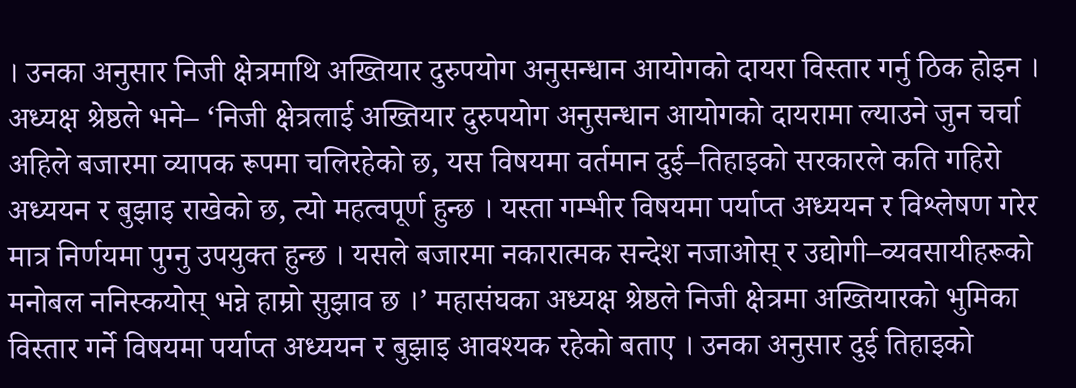। उनका अनुसार निजी क्षेत्रमाथि अख्तियार दुरुपयोग अनुसन्धान आयोगको दायरा विस्तार गर्नु ठिक होइन ।  अध्यक्ष श्रेष्ठले भने– ‘निजी क्षेत्रलाई अख्तियार दुरुपयोग अनुसन्धान आयोगको दायरामा ल्याउने जुन चर्चा अहिले बजारमा व्यापक रूपमा चलिरहेको छ, यस विषयमा वर्तमान दुई–तिहाइको सरकारले कति गहिरो अध्ययन र बुझाइ राखेको छ, त्यो महत्वपूर्ण हुन्छ । यस्ता गम्भीर विषयमा पर्याप्त अध्ययन र विश्लेषण गरेर मात्र निर्णयमा पुग्नु उपयुक्त हुन्छ । यसले बजारमा नकारात्मक सन्देश नजाओस् र उद्योगी–व्यवसायीहरूको मनोबल ननिस्कयोस् भन्ने हाम्रो सुझाव छ ।’ महासंघका अध्यक्ष श्रेष्ठले निजी क्षेत्रमा अख्तियारको भुमिका विस्तार गर्ने विषयमा पर्याप्त अध्ययन र बुझाइ आवश्यक रहेको बताए । उनका अनुसार दुई तिहाइको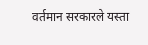वर्तमान सरकारले यस्ता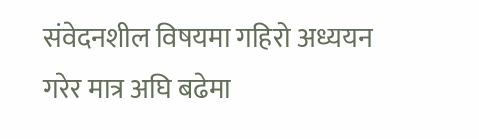संवेदनशील विषयमा गहिरो अध्ययन गरेर मात्र अघि बढेमा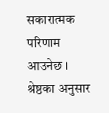सकारात्मक परिणाम आउनेछ । श्रेष्ठका अनुसार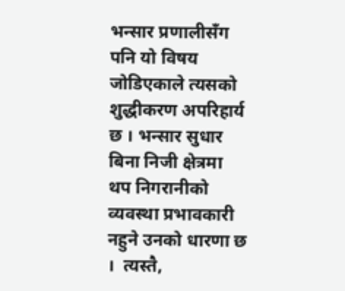भन्सार प्रणालीसँग पनि यो विषय जोडिएकाले त्यसको शुद्धीकरण अपरिहार्य छ । भन्सार सुधार बिना निजी क्षेत्रमा थप निगरानीको व्यवस्था प्रभावकारी नहुने उनको धारणा छ ।  त्यस्तै,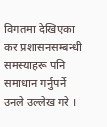विगतमा देखिएका कर प्रशासनसम्बन्धी समस्याहरू पनि समाधान गर्नुपर्ने उनले उल्लेख गरे ।